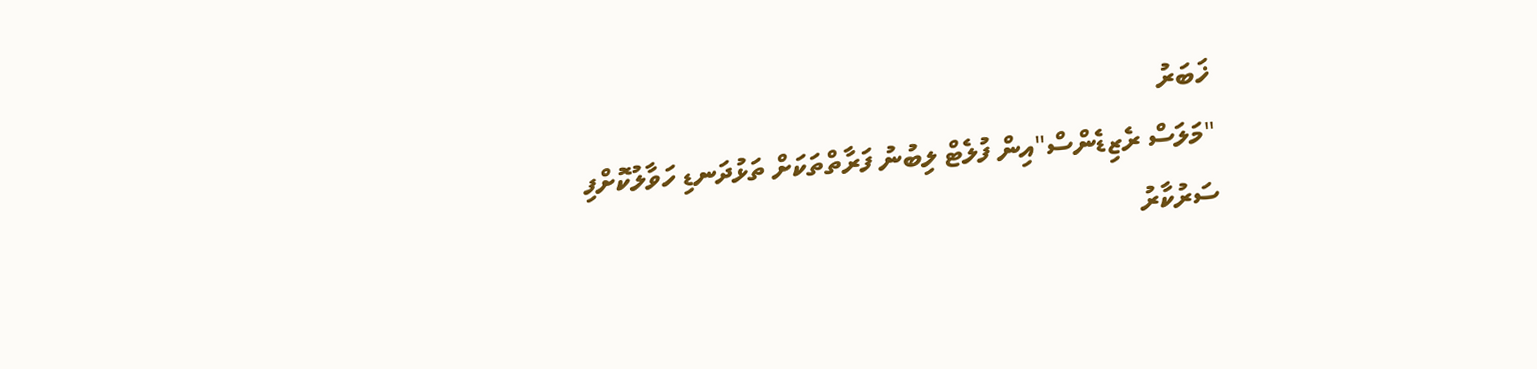ޚަބަރު
"މަލަސް ރެޒިޑެންސް"އިން ފުލެޓް ލިބުނު ފަރާތްތަކަށް ތަޅުދަނޑި ހަވާލުކޮށްފި
ސަރުކާރު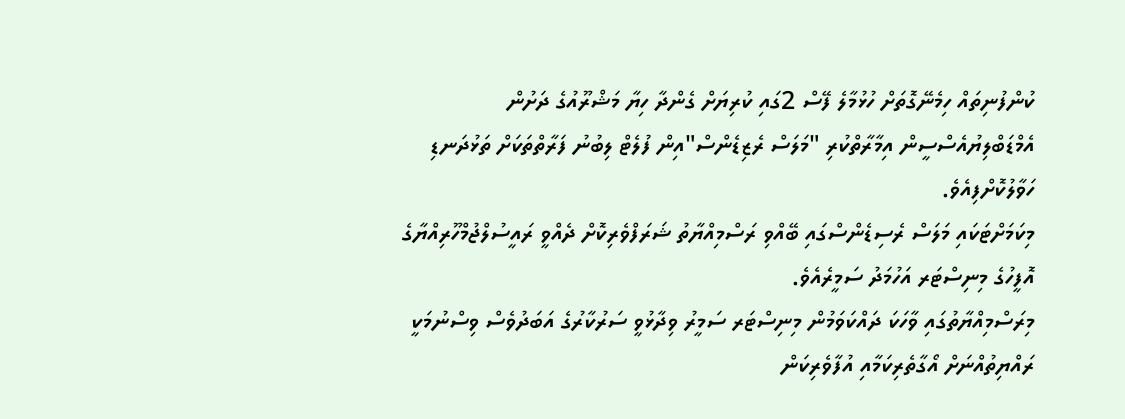ކުންފުނިތައް ހިމެނޭގޮތަށް ހުޅުމާލެ ފޭސް 2ގައި ކުރިޔަށް ގެންދާ ހިޔާ މަޝްރޫއުގެ ދަށުން އެމްޑަބްލިޔުއެސްސީން އިމާރާތްކުރި "މަލަސް ރެޒިޑެންސް"އިން ފުލެޓް ލިބުނު ފަރާތްތަކަށް ތަޅުދަނޑި ހަވާލުކޮށްފިއެވެ.
މިކަމަށްޓަކައި މަލަސް ރެސިޑެންސްގައި ބޭއްވި ރަސްމިއްޔާތު ޝަރަފްވެރިކޮށް ދެއްވީ ރައީސުލްޖުމްހޫރިއްޔާގެ އޮފީހުގެ މިނިސްޓަރ އަހުމަދު ސަމީރެއެވެ.
މިރަސްމިއްޔާތުގައި ވާހަކަ ދައްކަވަމުން މިނިސްޓަރ ސަމީރު ވިދާޅުވީ ސަރުކާރުގެ އަބަދުވެސް ވިސްނުމަކީ ރައްޔިތުއްނަށް އޯގާތެރިކަމާއި އުފާވެރިކަން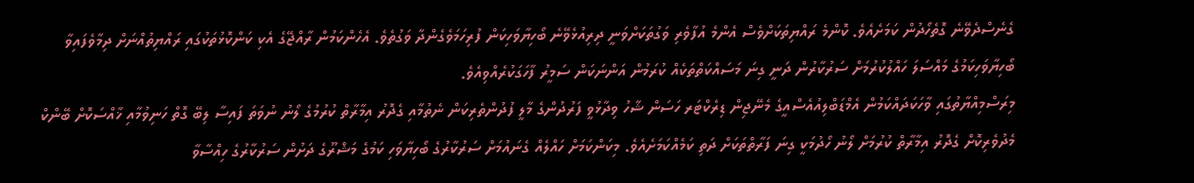ގެނެސްދެވޭނެ ގޮތެހޯދުން ކަމަށެއެވެ. ކޮންމެ ރައްޔިތަކަށްވެސް އެންމެ އުފާވެރި ވަގުތަކަށްވަނީ ދިރިއުޅެވޭނެ ބޯހިޔާވަހިކަން ފުރިހަމަވެގެންދާ ވަގުތެވެ. އެހެންކަމުން ރާއްޖޭގެ އެކި ކަންކޮޅުތަކުގައި ރައްޔިތުއްނަށް ދިމާވެފައިވާ ބޯހިޔާވަހިކަމުގެ މައްސަލަ ހައްލުކުރުމަށް ސަރުކާރުން ދަނީ ގިނަ މަސައްކަތްތަކެއް ކުރަމުން އަންނަކަން ސަމީރު ފާހަގަކުރެއްވިއެވެ.
މިރަސްމިއްޔާތުގައި ވާހަކަދައްކަމުން އެމްޑަބްލިއުއެސްއީގެ މެނޭޖިން ޑިރެކްޓަރ ހަސަން ޝާހު ވިދާޅުވީ ފަރުދުންގެ މާލީ ފުދުންތެރިކަން ނެތުމާއި ގެދޮރު އިމާރާތް ކުރުމުގެ ލޯނު ނުވަތަ ފައިސާ ލިބޭ ގޮތް ހަނިވުމާއި ޚާއްސަކޮށް ބޭންކް މެދުވެރިކޮށް ގެދޮރު އިމާރާތް ކުރުމަށް ލޯނު ހޯދުމަކީ ގިނަ ފަރާތްތަކަށް ދަތި ކަމެއްކަމަށެއެވެ. މިކަންކަމަށް ހައްލެއް ގެނައުމަށް ސަރުކާރުގެ ބޯހިޔާވަހި ކަމުގެ މަޝްރޫގެ ދަށުން ސަރުކާރުގެ ހިއްސާވާ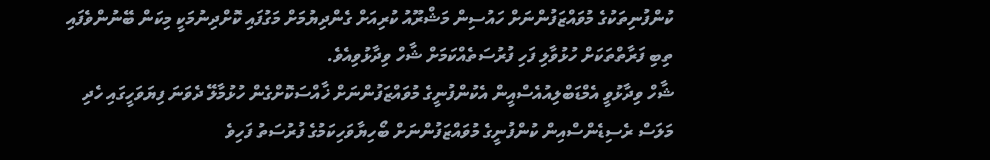ކުންފުނިތަކުގެ މުވައްޒަފުންނަށް ހައުސިން މަޝްރޫއު ކުރިއަށް ގެންދިޔުމަށް މަގުފައި ކޮށްދިނުމަކީ މިކަން ބޭނުންވެފައި ތިބި ފަރާތްތަކަށް ހުޅުވާލި ފަހި ފުރުސަތެއްކަމަށް ޝާހް ވިދާޅުވިއެވެ.
ޝާހް ވިދާޅުވީ އެމްޑަބްލިއުއެސްއީން އެކުންފުނީގެ މުވައްޒަފުންނަށް ޚާއްސަކޮށްގެން ހުޅުމާލޭ ދެވަނަ ފިޔަވަހީގައި ހެދި މަލަސް ރެސިޑެންސްއިން ކުންފުނީގެ މުވައްޒަފުންނަށް ބޯހިޔާވަހިކަމުގެ ފުރުސަތު ފަހިވެ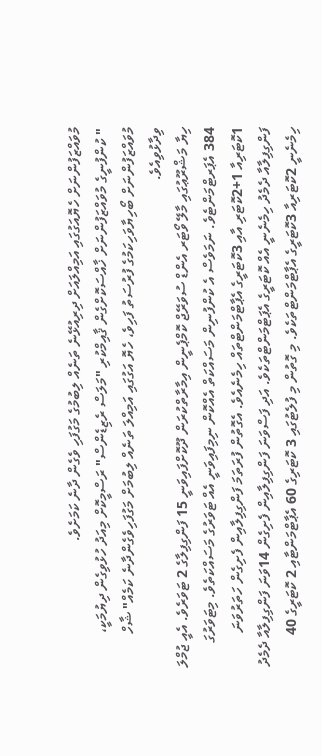މުވައްޒަފުންނަށް ހެޔޮއަގުގައި އަމިއްލައަށް ދިރިއުޅޭނެ ތަނެއް ލިބުމުގެ މަގުފަހި ވެގެން ދާނެ ކަމަށެވެ.
" ކުންފުނީގެ މުވައްޒަފުންނަށް ޚާއްސަކޮށްގެން ޤާއިމްކުރި "މަލަސް ރެޒިޑެންސް" ރަސްމީކޮށް މިއަދު ހުޅުވިގެން ދިޔުމަކީ، މުވައްޒަފުންނަށް ބޯހިޔާވަހިކަމުގެ ފުރުސަތު ފަހިވެ، ހެޔޮ އަގުގައި އަމިއްލަ ތަނެއް ލިބުމަށް މަގުފަހިވެގެންދާނެ ކަމެއް" ޝާހް ވިދާޅުވިއެވެ.
ހިޔާ މަޝްރޫޢުގައި މާލޭ ވޯޓަރ އެންޑް ސުވަރޭޖް ކޮމްޕެނީން އިމާރާތްކުރަން ދޫކޮށްފައިވަނީ 15 ފަންގިފިލާގެ 2 ޓަވަރެވެ. އެއީ ޖުމްލަ 384 އެޕަރޓްމަންޓެވެ. ނަމަވެސް އެ ކުންފުނިން މަސައްކަތް އެއްކޮން ނިމިފައިވަނީ އެއް ޓަވަރުގެ މަސައްކަތެވެ. މިޓަވަރުގަ 1ކޮޓަރިއާ 1+2ކޮޓަރި އާއި 3ކޮޓަރީގެ އެޕާޓްމަންޓްތައް ހިމެނެއެވެ. އެގޮތުން ފުރަތަމަ ފަންގިފިލާއިން ފެށިގެން ހަތަރުވަނަ ފަންގިފިލާއާ ދެމެދު ހިމެނެނީ އެއް ކޮޓަރީގެ އެޕަޓްމަންޓްތަކެވެ. އަދި ފަސްވަނަ ފަންގިފިލާއިން ފެށިގެން 14ވަނަ ފަންގިފިލާއާ ދެމެދު ހިމެނެނީ 2ކޮޓަރިއާ 3ކޮޓަރީގެ އެޕާޓްމަންޓްތަކެވެ. މި ގޮތުން މި ފުލެޓުގައި 3 ކޮޓަރިގެ 60 އެޕާޓްމަންޓާއި 2 ކޮޓަރީގެ 40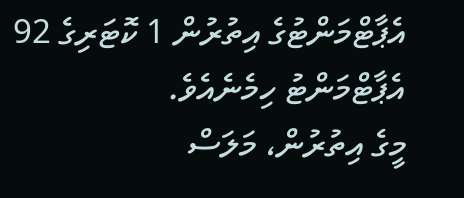އެޕާޓްމަންޓުގެ އިތުރުން 1 ކޮޓަރިގެ 92 އެޕާޓްމަންޓު ހިމެނެއެވެ.
މީގެ އިތުރުން، މަލަސް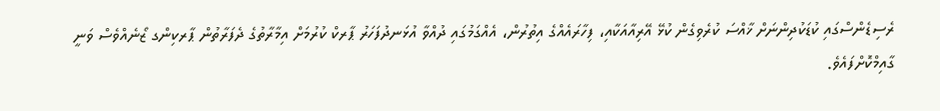ރެސިޑެންސްގައި ކުޑަކުދިންނަށް ޚާއްސަ ކުރެވިގެން ކުޅޭ އޭރިއާއަކާއި، ފިހާރައެއްގެ އިތުރުން، އެއްގަމުގައި ދުއްވާ އުޅަނދުފަހަރު ޕާރކް ކުރުމަށް އިމާރާތުގެ ދެފަރާތުން ޕާރކިންގ ޒޯނެއްވެސް ވަނީ ގާއިމްކޮށްފައެވެ.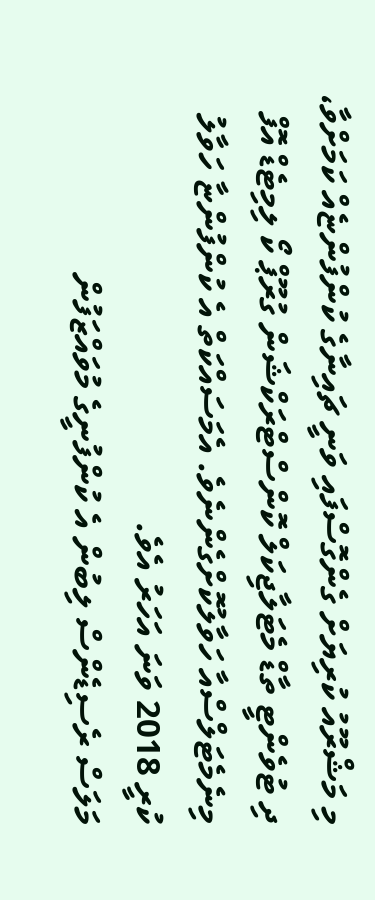މި މަޝްރޫއު ކުރިޔަށް ގެންގޮސްފައި ވަނީ ޗައިނާގެ ކުންފުންޏެއް ކަމަށްވާ، ދި ޓުވެންޓީ ތާޑް މެޓަލާޖިކަލް ކޮންސްޓްރަކްޝަން ގުރޫޕް ކޯ ލިމިޓެޑް އޮފް މިނެމެޓަލްސްއާ ހަވާލުކޮށްގެންނެވެ. އެމަސައްކަތް އެ ކުންފުންޏާ ހަވާލު ކުރީ 2018 ވަނަ އަހަރު އެވެ.
މަލަސް ރެސިޑެންސް ލިބުން އެ ކުންފުނީގެ މުވައްޒަފުން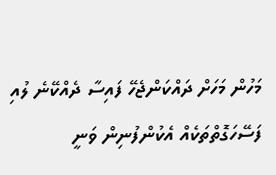މަހުން މަހަށް ދައްކަންޖެހޭ ފައިސާ ދެއްކޭނެ ލުއި ފަސޭހަގޮތްތަކެއް އެކުންފުނިން ވަނީ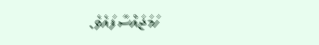ހަމަޖައްސާފައެވެ.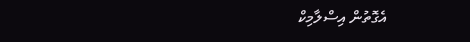އެގޮތުން އިސްލާމިކް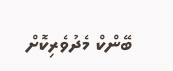ބޭންކް މެދުވެރިކޮށް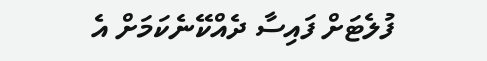ފުލެޓަށް ފައިސާ ދެއްކޭނެކަމަށް އެ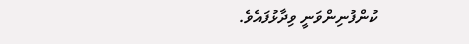ކުންފުނިންވަނީ ވިދާޅުފައެވެ.